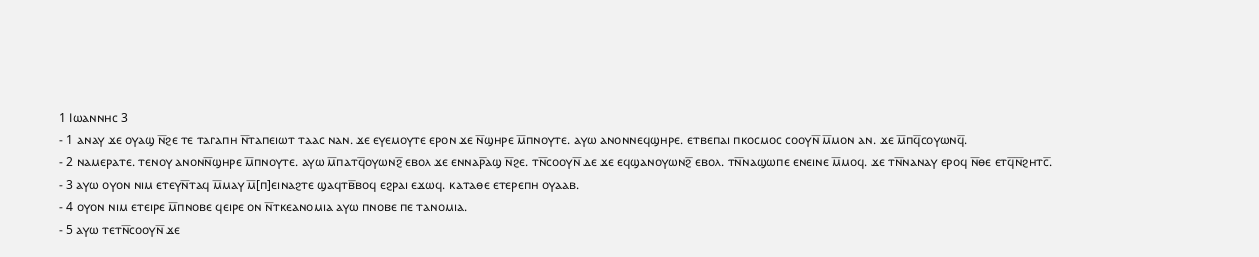1 Ⲓⲱⲁⲛⲛⲏⲥ 3
- 1 ⲁⲛⲁⲩ ϫⲉ ⲟⲩⲁϣ ⲛ̅ϩⲉ ⲧⲉ ⲧⲁⲅⲁⲡⲏ ⲛ̅ⲧⲁⲡⲉⲓⲱⲧ ⲧⲁⲁⲥ ⲛⲁⲛ. ϫⲉ ⲉⲩⲉⲙⲟⲩⲧⲉ ⲉⲣⲟⲛ ϫⲉ ⲛ̅ϣⲏⲣⲉ ⲙ̅ⲡⲛⲟⲩⲧⲉ. ⲁⲩⲱ ⲁⲛⲟⲛⲛⲉϥϣⲏⲣⲉ. ⲉⲧⲃⲉⲡⲁⲓ ⲡⲕⲟⲥⲙⲟⲥ ⲥⲟⲟⲩⲛ̅ ⲙ̅ⲙⲟⲛ ⲁⲛ. ϫⲉ ⲙ̅ⲡϥ̅ⲥⲟⲩⲱⲛϥ̅.
- 2 ⲛⲁⲙⲉⲣⲁⲧⲉ. ⲧⲉⲛⲟⲩ ⲁⲛⲟⲛⲛ̅ϣⲏⲣⲉ ⲙ̅ⲡⲛⲟⲩⲧⲉ. ⲁⲩⲱ ⲙ̅ⲡⲁⲧϥ̅ⲟⲩⲱⲛϩ̅ ⲉⲃⲟⲗ ϫⲉ ⲉⲛⲛⲁⲣ̅ⲁϣ ⲛ̅ϩⲉ. ⲧⲛ̅ⲥⲟⲟⲩⲛ̅ ⲇⲉ ϫⲉ ⲉϥϣⲁⲛⲟⲩⲱⲛϩ̅ ⲉⲃⲟⲗ. ⲧⲛ̅ⲛⲁϣⲱⲡⲉ ⲉⲛⲉⲓⲛⲉ ⲙ̅ⲙⲟϥ. ϫⲉ ⲧⲛ̅ⲛⲁⲛⲁⲩ ⲉⲣⲟϥ ⲛ̅ⲑⲉ ⲉⲧϥ̅ⲛ̅ϩⲏⲧⲥ̅.
- 3 ⲁⲩⲱ ⲟⲩⲟⲛ ⲛⲓⲙ ⲉⲧⲉⲩⲛ̅ⲧⲁϥ ⲙ̅ⲙⲁⲩ ⲙ̅[ⲡ]ⲉⲓⲛⲁϩⲧⲉ ϣⲁϥⲧⲃ̅ⲃⲟϥ ⲉϩⲣⲁⲓ ⲉϫⲱϥ. ⲕⲁⲧⲁⲑⲉ ⲉⲧⲉⲣⲉⲡⲏ ⲟⲩⲁⲁⲃ.
- 4 ⲟⲩⲟⲛ ⲛⲓⲙ ⲉⲧⲉⲓⲣⲉ ⲙ̅ⲡⲛⲟⲃⲉ ϥⲉⲓⲣⲉ ⲟⲛ ⲛ̅ⲧⲕⲉⲁⲛⲟⲙⲓⲁ ⲁⲩⲱ ⲡⲛⲟⲃⲉ ⲡⲉ ⲧⲁⲛⲟⲙⲓⲁ.
- 5 ⲁⲩⲱ ⲧⲉⲧⲛ̅ⲥⲟⲟⲩⲛ̅ ϫⲉ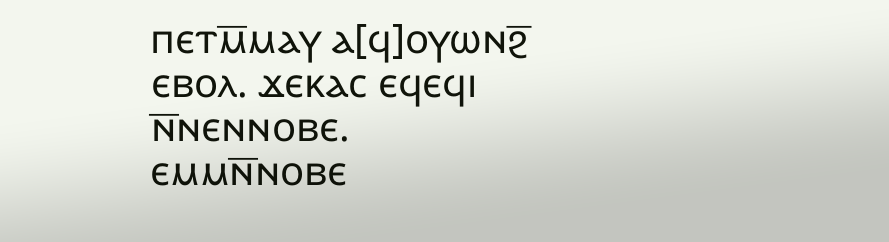ⲡⲉⲧⲙ̅ⲙⲁⲩ ⲁ[ϥ]ⲟⲩⲱⲛϩ̅ ⲉⲃⲟⲗ. ϫⲉⲕⲁⲥ ⲉϥⲉϥⲓ ⲛ̅ⲛⲉⲛⲛⲟⲃⲉ. ⲉⲙⲙⲛ̅ⲛⲟⲃⲉ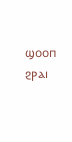ϣⲟⲟⲡ ϩⲣⲁⲓ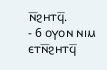ⲛ̅ϩⲏⲧϥ̅.
- 6 ⲟⲩⲟⲛ ⲛⲓⲙ ⲉⲧⲛ̅ϩⲏⲧϥ̅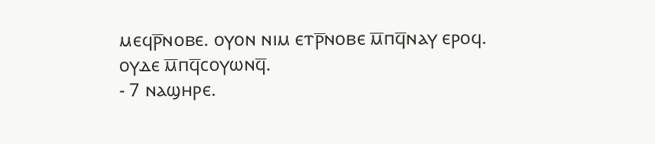ⲙⲉϥⲣ̅ⲛⲟⲃⲉ. ⲟⲩⲟⲛ ⲛⲓⲙ ⲉⲧⲣ̅ⲛⲟⲃⲉ ⲙ̅ⲡϥ̅ⲛⲁⲩ ⲉⲣⲟϥ. ⲟⲩⲇⲉ ⲙ̅ⲡϥ̅ⲥⲟⲩⲱⲛϥ̅.
- 7 ⲛⲁϣⲏⲣⲉ.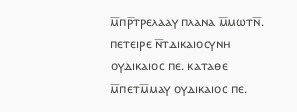ⲙ̅ⲡⲣ̅ⲧⲣⲉⲗⲁⲁⲩ ⲡⲗⲁⲛⲁ ⲙ̅ⲙⲱⲧⲛ̅. ⲡⲉⲧⲉⲓⲣⲉ ⲛ̅ⲧⲇⲓⲕⲁⲓⲟⲥⲩⲛⲏ ⲟⲩⲇⲓⲕⲁⲓⲟⲥ ⲡⲉ. ⲕⲁⲧⲁⲑⲉ ⲙ̅ⲡⲉⲧⲙ̅ⲙⲁⲩ ⲟⲩⲇⲓⲕⲁⲓⲟⲥ ⲡⲉ.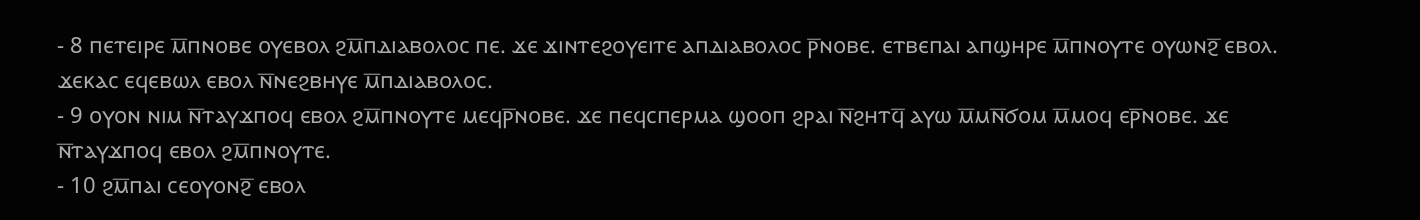- 8 ⲡⲉⲧⲉⲓⲣⲉ ⲙ̅ⲡⲛⲟⲃⲉ ⲟⲩⲉⲃⲟⲗ ϩⲙ̅ⲡⲇⲓⲁⲃⲟⲗⲟⲥ ⲡⲉ. ϫⲉ ϫⲓⲛⲧⲉϩⲟⲩⲉⲓⲧⲉ ⲁⲡⲇⲓⲁⲃⲟⲗⲟⲥ ⲣ̅ⲛⲟⲃⲉ. ⲉⲧⲃⲉⲡⲁⲓ ⲁⲡϣⲏⲣⲉ ⲙ̅ⲡⲛⲟⲩⲧⲉ ⲟⲩⲱⲛϩ̅ ⲉⲃⲟⲗ. ϫⲉⲕⲁⲥ ⲉϥⲉⲃⲱⲗ ⲉⲃⲟⲗ ⲛ̅ⲛⲉϩⲃⲏⲩⲉ ⲙ̅ⲡⲇⲓⲁⲃⲟⲗⲟⲥ.
- 9 ⲟⲩⲟⲛ ⲛⲓⲙ ⲛ̅ⲧⲁⲩϫⲡⲟϥ ⲉⲃⲟⲗ ϩⲙ̅ⲡⲛⲟⲩⲧⲉ ⲙⲉϥⲣ̅ⲛⲟⲃⲉ. ϫⲉ ⲡⲉϥⲥⲡⲉⲣⲙⲁ ϣⲟⲟⲡ ϩⲣⲁⲓ ⲛ̅ϩⲏⲧϥ̅ ⲁⲩⲱ ⲙ̅ⲙⲛ̅ϭⲟⲙ ⲙ̅ⲙⲟϥ ⲉⲣ̅ⲛⲟⲃⲉ. ϫⲉ ⲛ̅ⲧⲁⲩϫⲡⲟϥ ⲉⲃⲟⲗ ϩⲙ̅ⲡⲛⲟⲩⲧⲉ.
- 10 ϩⲙ̅ⲡⲁⲓ ⲥⲉⲟⲩⲟⲛϩ̅ ⲉⲃⲟⲗ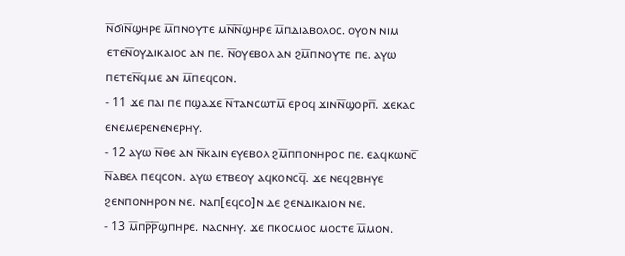ⲛ̅ϭⲓⲛ̅ϣⲏⲣⲉ ⲙ̅ⲡⲛⲟⲩⲧⲉ ⲙⲛ̅ⲛ̅ϣⲏⲣⲉ ⲙ̅ⲡⲇⲓⲁⲃⲟⲗⲟⲥ. ⲟⲩⲟⲛ ⲛⲓⲙ ⲉⲧⲉⲛ̅ⲟⲩⲇⲓⲕⲁⲓⲟⲥ ⲁⲛ ⲡⲉ. ⲛ̅ⲟⲩⲉⲃⲟⲗ ⲁⲛ ϩⲙ̅ⲡⲛⲟⲩⲧⲉ ⲡⲉ. ⲁⲩⲱ ⲡⲉⲧⲉⲛ̅ϥⲙⲉ ⲁⲛ ⲙ̅ⲡⲉϥⲥⲟⲛ.
- 11 ϫⲉ ⲡⲁⲓ ⲡⲉ ⲡϣⲁϫⲉ ⲛ̅ⲧⲁⲛⲥⲱⲧⲙ̅ ⲉⲣⲟϥ ϫⲓⲛⲛ̅ϣⲟⲣⲡ̅. ϫⲉⲕⲁⲥ ⲉⲛⲉⲙⲉⲣⲉⲛⲉⲛⲉⲣⲏⲩ.
- 12 ⲁⲩⲱ ⲛ̅ⲑⲉ ⲁⲛ ⲛ̅ⲕⲁⲓⲛ ⲉⲩⲉⲃⲟⲗ ϩⲙ̅ⲡⲡⲟⲛⲏⲣⲟⲥ ⲡⲉ. ⲉⲁϥⲕⲱⲛⲥ̅ ⲛ̅ⲁⲃⲉⲗ ⲡⲉϥⲥⲟⲛ. ⲁⲩⲱ ⲉⲧⲃⲉⲟⲩ ⲁϥⲕⲟⲛⲥϥ̅. ϫⲉ ⲛⲉϥϩⲃⲏⲩⲉ ϩⲉⲛⲡⲟⲛⲏⲣⲟⲛ ⲛⲉ. ⲛⲁⲡ[ⲉϥⲥⲟ]ⲛ ⲇⲉ ϩⲉⲛⲇⲓⲕⲁⲓⲟⲛ ⲛⲉ.
- 13 ⲙ̅ⲡⲣ̅ⲣ̅ϣⲡⲏⲣⲉ. ⲛⲁⲥⲛⲏⲩ. ϫⲉ ⲡⲕⲟⲥⲙⲟⲥ ⲙⲟⲥⲧⲉ ⲙ̅ⲙⲟⲛ.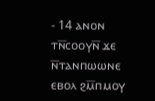- 14 ⲁⲛⲟⲛ ⲧⲛ̅ⲥⲟⲟⲩⲛ̅ ϫⲉ ⲛ̅ⲧⲁⲛⲡⲱⲱⲛⲉ ⲉⲃⲟⲗ ϩⲙ̅ⲡⲙⲟⲩ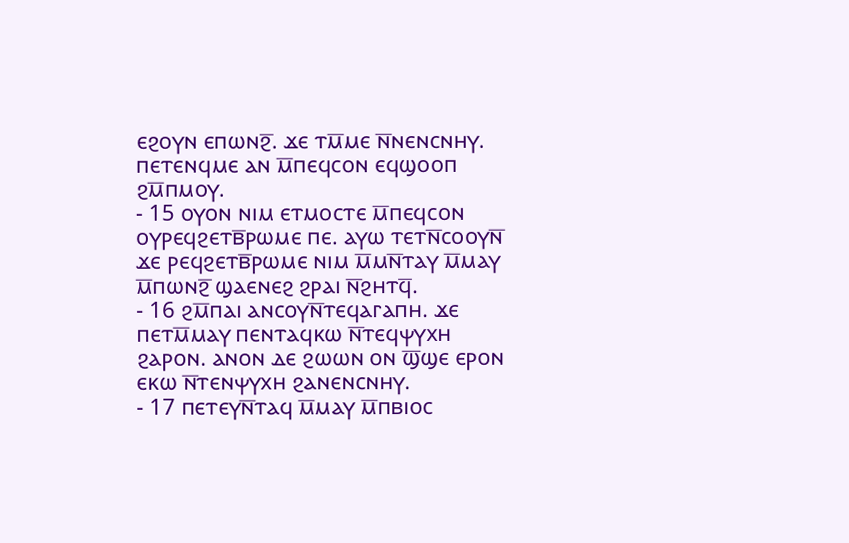ⲉϩⲟⲩⲛ ⲉⲡⲱⲛϩ̅. ϫⲉ ⲧⲙ̅ⲙⲉ ⲛ̅ⲛⲉⲛⲥⲛⲏⲩ. ⲡⲉⲧⲉⲛϥⲙⲉ ⲁⲛ ⲙ̅ⲡⲉϥⲥⲟⲛ ⲉϥϣⲟⲟⲡ ϩⲙ̅ⲡⲙⲟⲩ.
- 15 ⲟⲩⲟⲛ ⲛⲓⲙ ⲉⲧⲙⲟⲥⲧⲉ ⲙ̅ⲡⲉϥⲥⲟⲛ ⲟⲩⲣⲉϥϩⲉⲧⲃ̅ⲣⲱⲙⲉ ⲡⲉ. ⲁⲩⲱ ⲧⲉⲧⲛ̅ⲥⲟⲟⲩⲛ̅ ϫⲉ ⲣⲉϥϩⲉⲧⲃ̅ⲣⲱⲙⲉ ⲛⲓⲙ ⲙ̅ⲙⲛ̅ⲧⲁⲩ ⲙ̅ⲙⲁⲩ ⲙ̅ⲡⲱⲛϩ̅ ϣⲁⲉⲛⲉϩ ϩⲣⲁⲓ ⲛ̅ϩⲏⲧϥ̅.
- 16 ϩⲙ̅ⲡⲁⲓ ⲁⲛⲥⲟⲩⲛ̅ⲧⲉϥⲁⲅⲁⲡⲏ. ϫⲉ ⲡⲉⲧⲙ̅ⲙⲁⲩ ⲡⲉⲛⲧⲁϥⲕⲱ ⲛ̅ⲧⲉϥⲯⲩⲭⲏ ϩⲁⲣⲟⲛ. ⲁⲛⲟⲛ ⲇⲉ ϩⲱⲱⲛ ⲟⲛ ϣ̅ϣⲉ ⲉⲣⲟⲛ ⲉⲕⲱ ⲛ̅ⲧⲉⲛⲯⲩⲭⲏ ϩⲁⲛⲉⲛⲥⲛⲏⲩ.
- 17 ⲡⲉⲧⲉⲩⲛ̅ⲧⲁϥ ⲙ̅ⲙⲁⲩ ⲙ̅ⲡⲃⲓⲟⲥ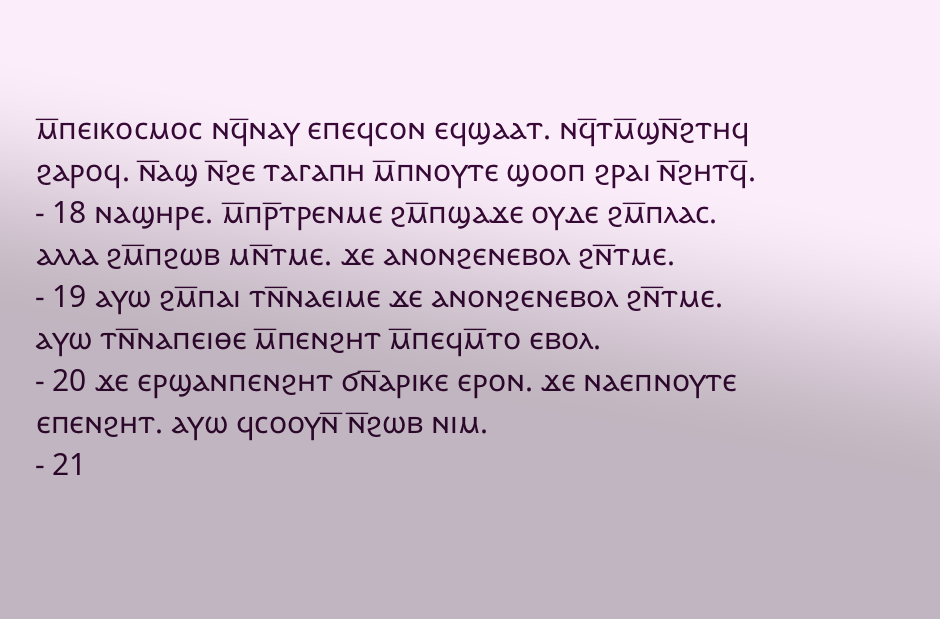ⲙ̅ⲡⲉⲓⲕⲟⲥⲙⲟⲥ ⲛϥ̅ⲛⲁⲩ ⲉⲡⲉϥⲥⲟⲛ ⲉϥϣⲁⲁⲧ. ⲛϥ̅ⲧⲙ̅ϣⲛ̅ϩⲧⲏϥ ϩⲁⲣⲟϥ. ⲛ̅ⲁϣ ⲛ̅ϩⲉ ⲧⲁⲅⲁⲡⲏ ⲙ̅ⲡⲛⲟⲩⲧⲉ ϣⲟⲟⲡ ϩⲣⲁⲓ ⲛ̅ϩⲏⲧϥ̅.
- 18 ⲛⲁϣⲏⲣⲉ. ⲙ̅ⲡⲣ̅ⲧⲣⲉⲛⲙⲉ ϩⲙ̅ⲡϣⲁϫⲉ ⲟⲩⲇⲉ ϩⲙ̅ⲡⲗⲁⲥ. ⲁⲗⲗⲁ ϩⲙ̅ⲡϩⲱⲃ ⲙⲛ̅ⲧⲙⲉ. ϫⲉ ⲁⲛⲟⲛϩⲉⲛⲉⲃⲟⲗ ϩⲛ̅ⲧⲙⲉ.
- 19 ⲁⲩⲱ ϩⲙ̅ⲡⲁⲓ ⲧⲛ̅ⲛⲁⲉⲓⲙⲉ ϫⲉ ⲁⲛⲟⲛϩⲉⲛⲉⲃⲟⲗ ϩⲛ̅ⲧⲙⲉ. ⲁⲩⲱ ⲧⲛ̅ⲛⲁⲡⲉⲓⲑⲉ ⲙ̅ⲡⲉⲛϩⲏⲧ ⲙ̅ⲡⲉϥⲙ̅ⲧⲟ ⲉⲃⲟⲗ.
- 20 ϫⲉ ⲉⲣϣⲁⲛⲡⲉⲛϩⲏⲧ ϭⲛ̅ⲁⲣⲓⲕⲉ ⲉⲣⲟⲛ. ϫⲉ ⲛⲁⲉⲡⲛⲟⲩⲧⲉ ⲉⲡⲉⲛϩⲏⲧ. ⲁⲩⲱ ϥⲥⲟⲟⲩⲛ̅ ⲛ̅ϩⲱⲃ ⲛⲓⲙ.
- 21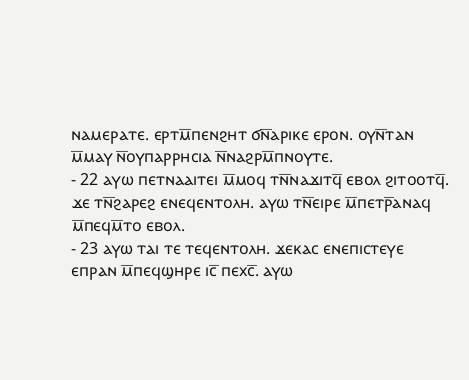ⲛⲁⲙⲉⲣⲁⲧⲉ. ⲉⲣⲧⲙ̅ⲡⲉⲛϩⲏⲧ ϭⲛ̅ⲁⲣⲓⲕⲉ ⲉⲣⲟⲛ. ⲟⲩⲛ̅ⲧⲁⲛ ⲙ̅ⲙⲁⲩ ⲛ̅ⲟⲩⲡⲁⲣⲣⲏⲥⲓⲁ ⲛ̅ⲛⲁϩⲣⲙ̅ⲡⲛⲟⲩⲧⲉ.
- 22 ⲁⲩⲱ ⲡⲉⲧⲛⲁⲁⲓⲧⲉⲓ ⲙ̅ⲙⲟϥ ⲧⲛ̅ⲛⲁϫⲓⲧϥ̅ ⲉⲃⲟⲗ ϩⲓⲧⲟⲟⲧϥ̅. ϫⲉ ⲧⲛ̅ϩⲁⲣⲉϩ ⲉⲛⲉϥⲉⲛⲧⲟⲗⲏ. ⲁⲩⲱ ⲧⲛ̅ⲉⲓⲣⲉ ⲙ̅ⲡⲉⲧⲣ̅ⲁⲛⲁϥ ⲙ̅ⲡⲉϥⲙ̅ⲧⲟ ⲉⲃⲟⲗ.
- 23 ⲁⲩⲱ ⲧⲁⲓ ⲧⲉ ⲧⲉϥⲉⲛⲧⲟⲗⲏ. ϫⲉⲕⲁⲥ ⲉⲛⲉⲡⲓⲥⲧⲉⲩⲉ ⲉⲡⲣⲁⲛ ⲙ̅ⲡⲉϥϣⲏⲣⲉ ⲓⲥ̅ ⲡⲉⲭⲥ̅. ⲁⲩⲱ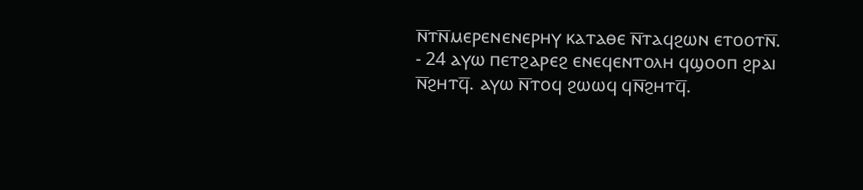ⲛ̅ⲧⲛ̅ⲙⲉⲣⲉⲛⲉⲛⲉⲣⲏⲩ ⲕⲁⲧⲁⲑⲉ ⲛ̅ⲧⲁϥϩⲱⲛ ⲉⲧⲟⲟⲧⲛ̅.
- 24 ⲁⲩⲱ ⲡⲉⲧϩⲁⲣⲉϩ ⲉⲛⲉϥⲉⲛⲧⲟⲗⲏ ϥϣⲟⲟⲡ ϩⲣⲁⲓ ⲛ̅ϩⲏⲧϥ̅. ⲁⲩⲱ ⲛ̅ⲧⲟϥ ϩⲱⲱϥ ϥⲛ̅ϩⲏⲧϥ̅.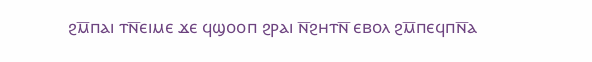ϩⲙ̅ⲡⲁⲓ ⲧⲛ̅ⲉⲓⲙⲉ ϫⲉ ϥϣⲟⲟⲡ ϩⲣⲁⲓ ⲛ̅ϩⲏⲧⲛ̅ ⲉⲃⲟⲗ ϩⲙ̅ⲡⲉϥⲡⲛ̅ⲁ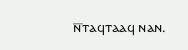ⲛ̅ⲧⲁϥⲧⲁⲁϥ ⲛⲁⲛ.